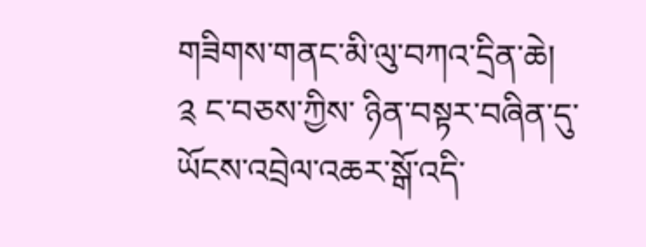གཟིགས་གནང་མི་ལུ་བཀའ་དྲིན་ཆེ།
༉ ང་བཅས་ཀྱིས་ ཉིན་བསྟར་བཞིན་དུ་
ཡོངས་འབྲེལ་འཆར་སྒོ་འདི་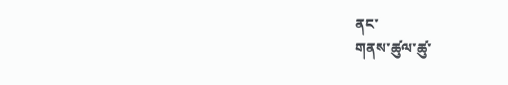ནང་
གནས་ཚུལ་ཚུ་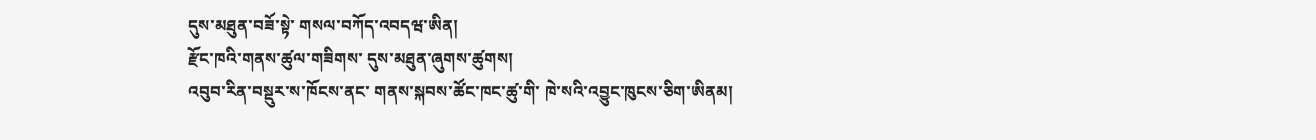དུས་མཐུན་བཟོ་སྟེ་ གསལ་བཀོད་འབདཝ་ཨིན།
རྫོང་ཁའི་གནས་ཚུལ་གཟིགས་ དུས་མཐུན་ཞུགས་ཚུགས།
འབུབ་རིན་བསྡུར་ས་ཁོངས་ནང་ གནས་སྐབས་ཚོང་ཁང་ཚུ་གི་ ཁེ་སའི་འབྱུང་ཁུངས་ཅིག་ཨིནམ།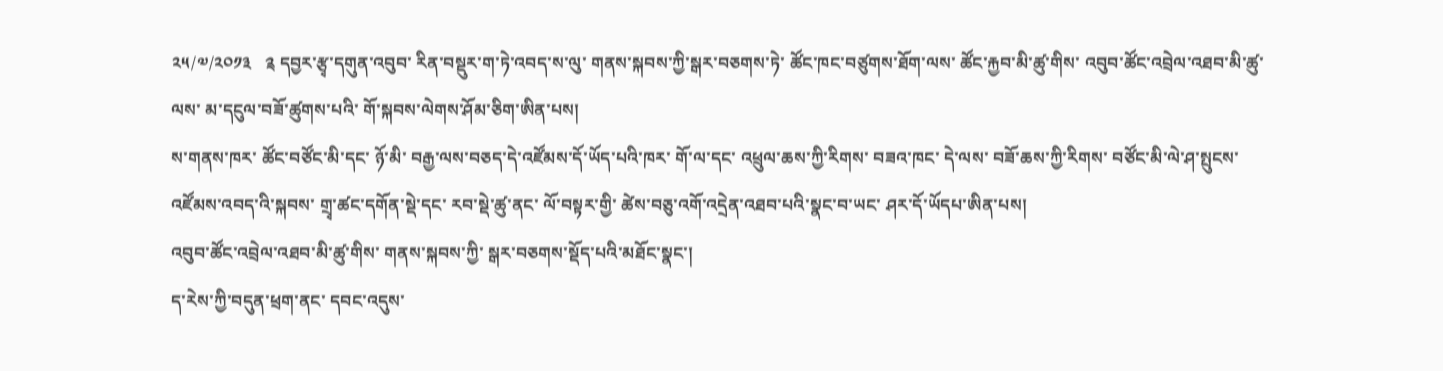༢༥/༧/༢༠༡༣   ༉ དབྱར་རྩྭ་དགུན་འབུབ་ རིན་བསྡུར་ག་ཏེ་འབད་ས་ལུ་ གནས་སྐབས་ཀྱི་སྒར་བཅགས་ཏེ་ ཚོང་ཁང་བཙུགས་ཐོག་ལས་ ཚོང་རྐྱབ་མི་ཚུ་གིས་ འབུབ་ཚོང་འབྲེལ་འཐབ་མི་ཚུ་ལས་ མ་དངུལ་བཟོ་ཚུགས་པའི་ གོ་སྐབས་ལེགས་ཤོམ་ཅིག་ཨིན་པས།
ས་གནས་ཁར་ ཚོང་བཙོང་མི་དང་ ཉོ་མི་ བརྒྱ་ལས་བཅད་དེ་འཛོམས་དོ་ཡོད་པའི་ཁར་ གོ་ལ་དང་ འཕྲུལ་ཆས་ཀྱི་རིགས་ བཟའ་ཁང་ དེ་ལས་ བཟོ་ཆས་ཀྱི་རིགས་ བཙོང་མི་ལེ་ཤ་སྤུངས་འཛོམས་འབད་འི་སྐབས་ གྲྭ་ཚང་དགོན་སྡེ་དང་ རབ་སྡེ་ཚུ་ནང་ ལོ་བསྟར་གྱི་ ཚེས་བཅུ་འགོ་འདྲེན་འཐབ་པའི་སྣང་བ་ཡང་ ཤར་དོ་ཡོདཔ་ཨིན་པས།
འབུབ་ཚོང་འབྲེལ་འཐབ་མི་ཚུ་གིས་ གནས་སྐབས་ཀྱི་ སྒར་བཅགས་སྡོད་པའི་མཐོང་སྣང་།
ད་རེས་ཀྱི་བདུན་ཕྲག་ནང་ དབང་འདུས་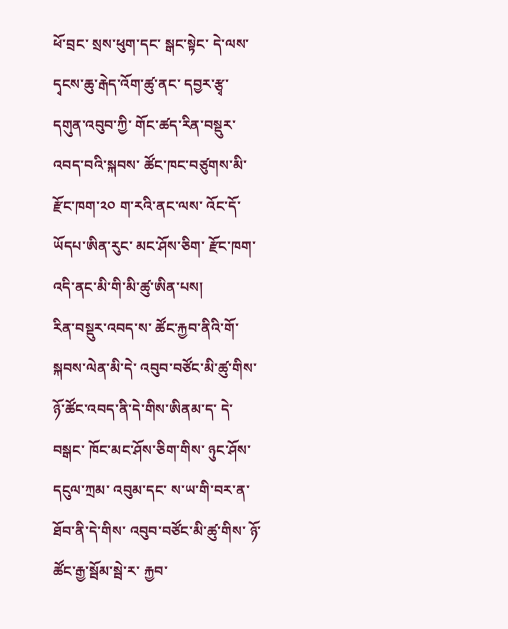ཕོ་བྲང་ སྲས་ཕུག་དང་ སྒང་སྟེང་ དེ་ལས་ དྭངས་ཆུ་རྒེད་འོག་ཚུ་ནང་ དབྱར་རྩྭ་དགུན་འབུབ་ཀྱི་ གོང་ཚད་རིན་བསྡུར་འབད་བའི་སྐབས་ ཚོང་ཁང་བཙུགས་མི་ རྫོང་ཁག་༢༠ ག་རའི་ནང་ལས་ འོང་དོ་ཡོདཔ་ཨིན་རུང་ མང་ཤོས་ཅིག་ རྫོང་ཁག་འདི་ནང་མི་གི་མི་ཚུ་ཨིན་པས།
རིན་བསྡུར་འབད་ས་ ཚོང་རྐྱབ་ནིའི་གོ་སྐབས་ལེན་མི་དེ་ འབུབ་བཙོང་མི་ཚུ་གིས་ ཉོ་ཚོང་འབད་ནི་དེ་གིས་ཨིནམ་ད་ དེ་བསྒང་ ཁོང་མང་ཤོས་ཅིག་གིས་ ཉུང་ཤོས་དངུལ་ཀྲམ་ འབུམ་དང་ ས་ཡ་གི་བར་ན་ ཐོབ་ནི་དེ་གིས་ འབུབ་བཙོང་མི་ཚུ་གིས་ ཉོ་ཚོང་རྒྱ་སྦོམ་སྦེ་ར་ རྐྱབ་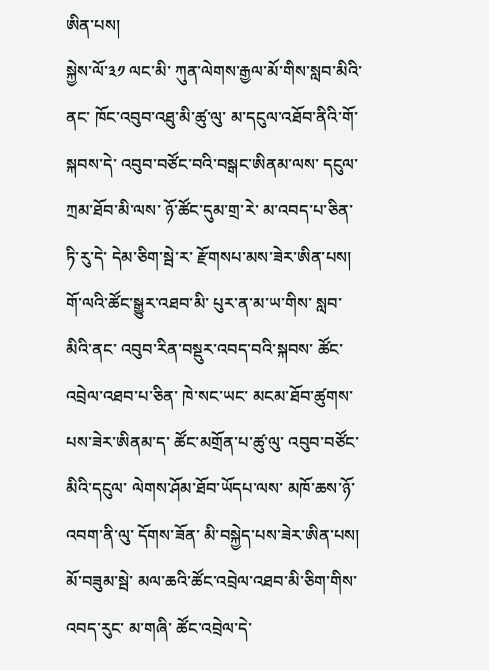ཨིན་པས།
སྐྱེས་ལོ་༣༡ ལང་མི་ ཀུན་ལེགས་རྒྱལ་མོ་གིས་སླབ་མིའི་ནང་ ཁོང་འབུབ་འཐུ་མི་ཚུ་ལུ་ མ་དངུལ་འཐོབ་ནིའི་གོ་སྐབས་དེ་ འབུབ་བཙོང་བའི་བསྒང་ཨིནམ་ལས་ དངུལ་ཀྲམ་ཐོབ་མི་ལས་ ཉོ་ཚོང་དུམ་གྲ་རེ་ མ་འབད་པ་ཅིན་ ཏི་རུ་དེ་ དེམ་ཅིག་སྦེ་ར་ རྫོགསཔ་མས་ཟེར་ཨིན་པས།
གོ་ལའི་ཚོང་སྒྱུར་འཐབ་མི་ པུར་ན་མ་ཡ་གིས་ སླབ་མིའི་ནང་ འབུབ་རིན་བསྡུར་འབད་བའི་སྐབས་ ཚོང་འབྲེལ་འཐབ་པ་ཅིན་ ཁེ་སང་ཡང་ མངམ་ཐོབ་ཚུགས་པས་ཟེར་ཨིནམ་ད་ ཚོང་མགྲོན་པ་ཚུ་ལུ་ འབུབ་བཙོང་མིའི་དངུལ་ ལེགས་ཤོམ་ཐོབ་ཡོདཔ་ལས་ མཁོ་ཆས་ཉོ་འབག་ནི་ལུ་ དོགས་ཟོན་ མི་བསྐྱེད་པས་ཟེར་ཨིན་པས།
མོ་བཟུམ་སྦེ་ མལ་ཆའི་ཚོང་འབྲེལ་འཐབ་མི་ཅིག་གིས་འབད་རུང་ མ་གཞི་ ཚོང་འབྲེལ་དེ་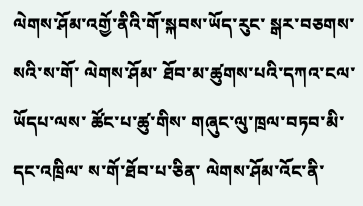ལེགས་ཤོམ་འགྱོ་ནིའི་གོ་སྐབས་ཡོད་རུང་ སྒར་བཅགས་སའི་ས་གོ་ ལེགས་ཤོམ་ ཐོབ་མ་ཚུགས་པའི་དཀའ་ངལ་ཡོདཔ་ལས་ ཚོང་པ་ཚུ་གིས་ གཞུང་ལུ་ཁྲལ་བཏབ་མི་དང་འཁྲིལ་ ས་གོ་ཐོབ་པ་ཅིན་ ལེགས་ཤོམ་འོང་ནི་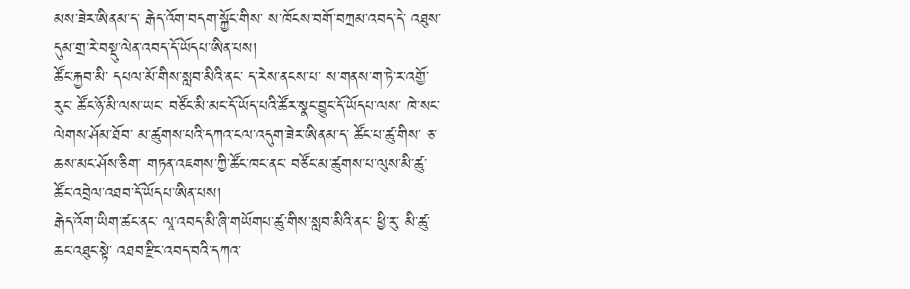མས་ཟེར་ཨིནམ་ད་ རྒེད་འོག་བདག་སྐྱོང་གིས་ ས་ཁོངས་བགོ་བཀྲམ་འབད་དེ་ འཐུས་ དུམ་གྲ་རེ་བསྡུ་ལེན་འབད་དོ་ཡོདཔ་ཨིན་པས།
ཚོང་རྐྱབ་མི་ དཔལ་མོ་གིས་སླབ་མིའི་ནང་ ད་རེས་ནངས་པ་ ས་གནས་ག་ཏེ་ར་འགྱོ་རུང་ ཚོང་ཉོ་མི་ལས་ཡང་ བཙོང་མི་མང་དོ་ཡོད་པའི་ཚོར་སྣང་བྱུང་དོ་ཡོདཔ་ལས་ ཁེ་སང་ལེགས་ཤོམ་ཐོབ་ མ་ཚུགས་པའི་དཀའ་ངལ་འདུག་ཟེར་ཨིནམ་ད་ ཚོང་པ་ཚུ་གིས་ ཅ་ཆས་མང་ཤོས་ཅིག་ གཏན་འཇགས་ཀྱི་ཚོང་ཁང་ནང་ བཙོང་མ་ཚུགས་པ་ལུས་མི་ཚུ་ ཚོང་འབྲེལ་འཐབ་དོ་ཡོདཔ་ཨིན་པས།
རྒེད་འོག་ཡིག་ཚང་ནང་ ལཱ་འབད་མི་ཞི་གཡོགཔ་ཚུ་གིས་སླབ་མིའི་ནང་ ཕྱི་རུ་ མི་ཚུ་ ཆང་འཐུང་སྟེ་ འཐབ་རྫིང་འབད་བའི་དཀའ་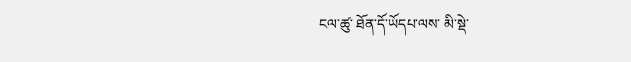ངལ་ཚུ་ ཐོན་དོ་ཡོདཔ་ལས་ མི་སྡེ་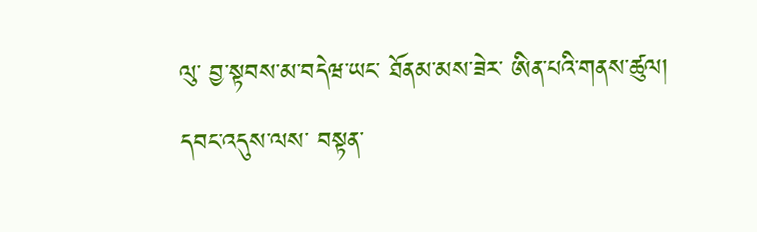ལུ་ བྱ་སྟབས་མ་བདེཝ་ཡང་ ཐོནམ་མས་ཟེར་ ཨིན་པའི་གནས་ཚུལ།
དབང་འདུས་ལས་ བསྟན་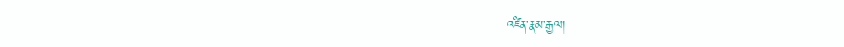འཛིན་རྣམ་རྒྱལ།